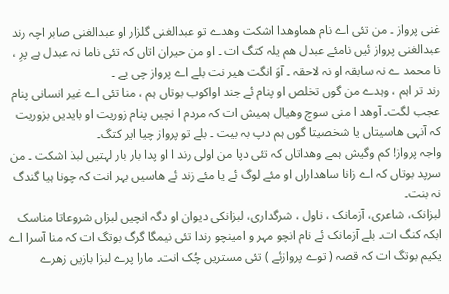غنی پرواز ۔ من تئی اے نام ھماوھدا اشکت وھدے تو عبدالغنی گلزار او عبدالغنی صابر اچہ رند عبدالغنی پرواز ئیں نامئے عبدل ھم یلہ کتگ ات ۔ او من حیران اتاں کہ تئی ناما نہ عبدل ہے پرِ ، نا محمد ے نہ سابقہ او نہ لاحقہ ۔ آوَ انگت ھیر نت بلے اے پرواز چی یے ۔
رند تر اہم ، وہدے من گوں تخلص او پنام ئے جند اواکوب بوتاں ہم ، منا تئی اے غیر انسانی پنام عجب لگت۔ آوھد ا منی سوچ وھیال ہمیش ات کہ مردم ا نچیں پنام زوریت او بایدیں بزوریت کہ آنہی ھاسیتاں یا شخصیتا گوں ہم دپ بہ بیت ۔ بلے تو پرواز چیا ایر کتگ۔
واجہ پرواز! کم وگیش ہمے وھداتاں کہ تئی دپا من اولی رند ا او پدا بار بار لہتیں لبذ اشکت ۔ من سرپد بوتاں کہ اے زانا ساھداراں او مئے لوگ ئے یا مئے زند ئے ھاسیں بہر انت کہ چونا ہیا گندگ نہ بنت۔
لبزانک، شاعری، آزمانک ، ناول ، شرگداری، لبزانکی دیوان او دگہ انچیں لبزاں شروعاتا مناسک ابکہ کنگ ات۔ بلے آزمانک ئے نام انچو مہر و امینچو رندا تئی نیمگا گرگ بوتگ ات کہ منا آسرا اے یکیم بوتگ ات کہ قصہ ( توے پروازئے ) تئی مستریں چُک انت۔ مارا پرے لبزا بازیں زھرے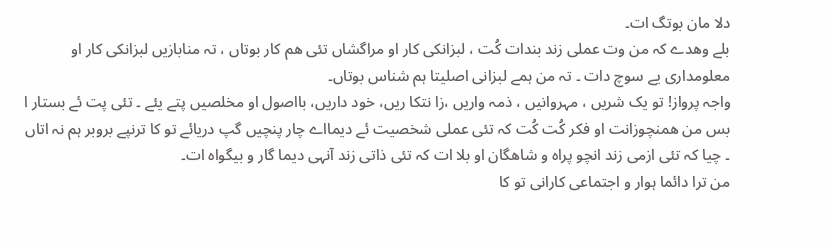دلا مان بوتگ ات۔
بلے وھدے کہ من وت عملی زند بندات کُت ، لبزانکی کار او مراگشاں تئی ھم کار بوتاں ، تہ منابازیں لبزانکی کار او معلومداری یے سوچ دات ۔ تہ من ہمے لبزانی اصلیتا ہم شناس بوتاں۔
واجہ پرواز! تو یک شریں ، مہروانیں ، ذمہ واریں ،زا نتکا ریں، خود داریں، بااصول او مخلصیں پتے یئے ۔ تئی پت ئے بستار ا بس من ھمنچوزانت او فکر کُت کُت کہ تئی عملی شخصیت ئے دیمااے چار پنچیں گپ دریائے تو کا ترنپے بروبر ہم نہ اتاں ۔ چیا کہ تئی ازمی زند انچو پراہ و شاھگان او بلا ات کہ تئی ذاتی زند آنہی دیما گار و بیگواہ ات۔
من ترا دائما ہوار و اجتماعی کارانی تو کا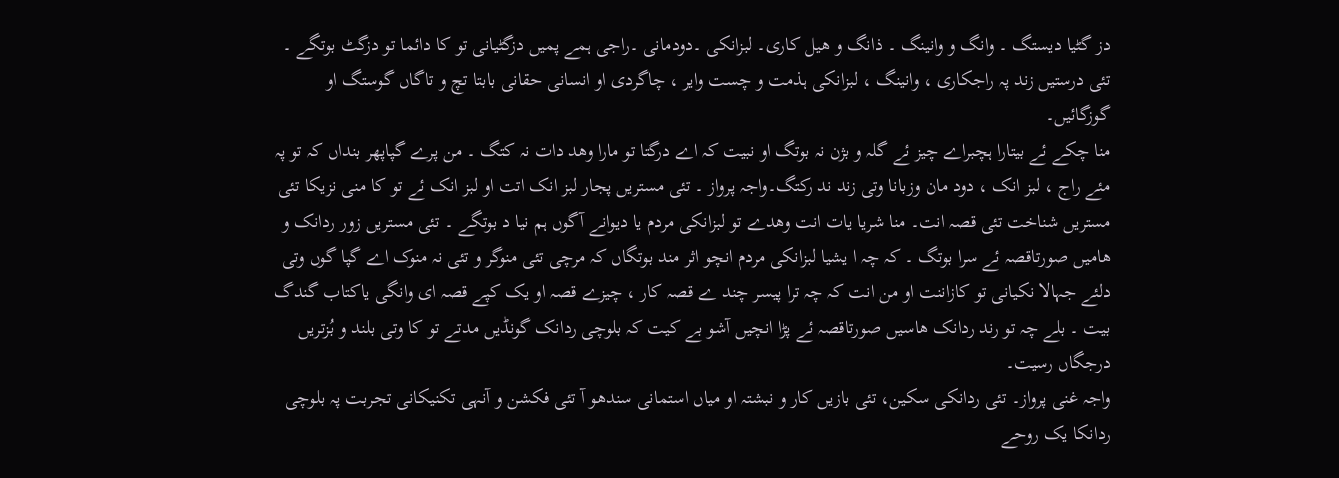دز گٹیا دیستگ ۔ وانگ و وانینگ ۔ ذانگ و ھیل کاری۔ لبزانکی ۔دودمانی ۔راجی ہمے پمیں دزگٹیانی تو کا دائما تو دزگٹ بوتگے ۔ تئی درستیں زند پہ راجکاری ، وانینگ ، لبزانکی ہذمت و چست وایر ، چاگردی او انسانی حقانی بابتا تچ و تاگاں گوستگ او گوزگائیں۔
منا چکے ئے بیتارا ہچبراے چیز ئے گلہ و بژن نہ بوتگ او نبیت کہ اے درگتا تو مارا وھد دات نہ کتگ ۔ من پرے گپاپھر بنداں کہ تو پہ مئے راج ، لبز انک ، دود مان وزبانا وتی زند ند رکتگ۔واجہ پرواز ۔ تئی مستریں پجار لبز انک اتت او لبز انک ئے تو کا منی نزیکا تئی مستریں شناخت تئی قصہ انت۔ منا شریا یات انت وھدے تو لبزانکی مردم یا دیوانے آگوں ہم نیا د بوتگے ۔ تئی مستریں زور ردانک و ھامیں صورتاقصہ ئے سرا بوتگ ۔ کہ چہ ا یشیا لبزانکی مردم انچو اثر مند بوتگاں کہ مرچی تئی منوگر و تئی نہ منوک اے گپا گوں وتی دلئے جہالا نکیانی تو کازاننت او من انت کہ چہ ترا پیسر چند ے قصہ کار ، چیزے قصہ او یک کپے قصہ ای وانگی یاکتاب گندگ بیت ۔ بلے چہ تو رند ردانک ھاسیں صورتاقصہ ئے پڑا انچیں آشو بے کیت کہ بلوچی ردانک گونڈیں مدتے تو کا وتی بلند و بُزتریں درجگاں رسیت۔
واجہ غنی پرواز۔ تئی ردانکی سکین، تئی بازیں کار و نبشتہ او میاں استمانی سندھو آ تئی فکشن و آنہی تکنیکانی تجربت پہ بلوچی ردانکا یک روحے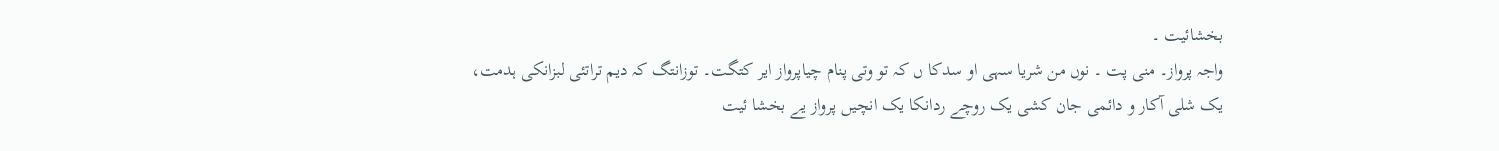بخشائیت ۔
واجہ پرواز۔ منی پت ۔ نوں من شریا سہی او سدکا ں کہ تو وتی پنام چیاپرواز ایر کتگت۔ توزانتگ کہ دیم تراتئی لبزانکی ہدمت،
یک شلی آکار و دائمی جان کشی یک روچے ردانکا یک انچیں پرواز یے بخشا ئیت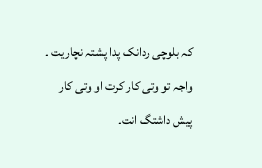کہ بلوچی ردانک پدا پشتہ نچاریت ۔
واجہ تو وتی کار کرت او وتی کار پیش داشتگ انت۔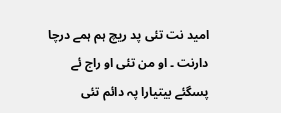امید نت تئی پد ریچ ہم ہمے درچا دارنت ۔ او من تئی او راج ئے پسگئے بیتیارا پہ دائم تئی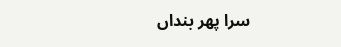سرا پھر بنداں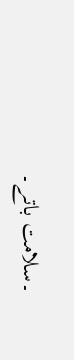۔سلامت باتے۔